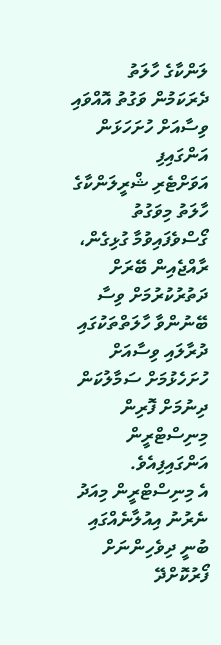ލަންކާގެ ހާލަތު ދެރަކަމުން ވަގުތު އޮއްވައި ވިސާއަށް ހުށަހަޅަން އަންގައިފި
އަވަށްޓެރި ޝްރީލަންކާގެ ހާލަތު މިވަގުތު ގޯސްވެފައިވުމާ ގުޅިގެން، ރާއްޖެއިން ބޭރަށް ދަތުރުކުރުމަށް ވިސާ ބޭނުންވާ ހާލަތްތަކުގައި ދުރާލައި ވިސާއަށް ހުށަހެޅުމަށް ސަމާލުކަން ދިނުމަށް ފޮރިން މިނިސްޓްރީން އަންގައިފިއެވެ.
އެ މިނިސްޓްރީން މިއަދު ނެރުނު އިއުލާނެއްގައި ބުނީ ދިވެހިންނަށް ފޯރުކޮށްދޭ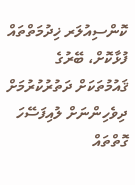ކޮންސިއުލަރ ޚިދުމަތްތައް ފުޅާކޮށް، ބޭރުގެ ޤައުމުތަކަށް ދަތުރުކުރުމަށް ދިވެހިންނަށް ލުއިފަސޭހަ ގޮތްތައް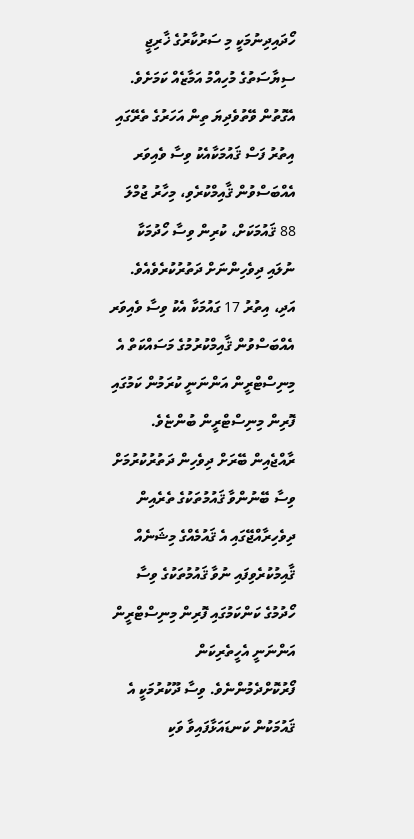ހޯދައިދިނުމަކީ މި ސަރުކާރުގެ ޚާރިޖީ ސިޔާސަތުގެ މުހިއްމު އަމާޒެއް ކަމަށެވެ.
އެގޮތުން ވޭތުވެދިޔަ ތިން އަހަރުގެ ތެރޭގައި އިތުރު ފަސް ޤައުމަކާއެކު ވިސާ ވެއިވަރ އެއްބަސްވުން ޤާއިމްކުރެވި، މިހާރު ޖުމްލަ 88 ޤައުމަކަށް، ކުރިން ވިސާ ހޯދުމަކާ ނުލައި ދިވެހިންނަށް ދަތުރުކުރެވެއެވެ. އަދި، އިތުރު 17 ގައުމަކާ އެކު ވިސާ ވެއިވަރ އެއްބަސްވުން ޤާއިމްކުރުމުގެ މަސައްކަތް އެ މިނިސްޓްރީން އަންނަނީ ކުރަމުން ކަމުގައި ފޮރިން މިނިސްޓްރީން ބުންޏެވެ.
ރާއްޖެއިން ބޭރަށް ދިވެހިން ދަތުރުކުރުމަށް ވިސާ ބޭނުންވާ ޤައުމުތަކުގެ ތެރެއިން ދިވެހިރާއްޖޭގައި އެ ޤައުމެއްގެ މިޝަނެއް ޤާއިމުކުރެވިފައި ނުވާ ޤައުމުތަކުގެ ވިސާ ހޯދުމުގެ ކަންކަމުގައި ފޮރިން މިނިސްޓްރީން އަންނަނީ އެހީތެރިކަން ފޯރުކޮށްދެމުންނެވެ. ވިސާ ދޫކުރުމަކީ އެ ޤައުމަކުން ކަނޑައަޅާފައިވާ ވަކި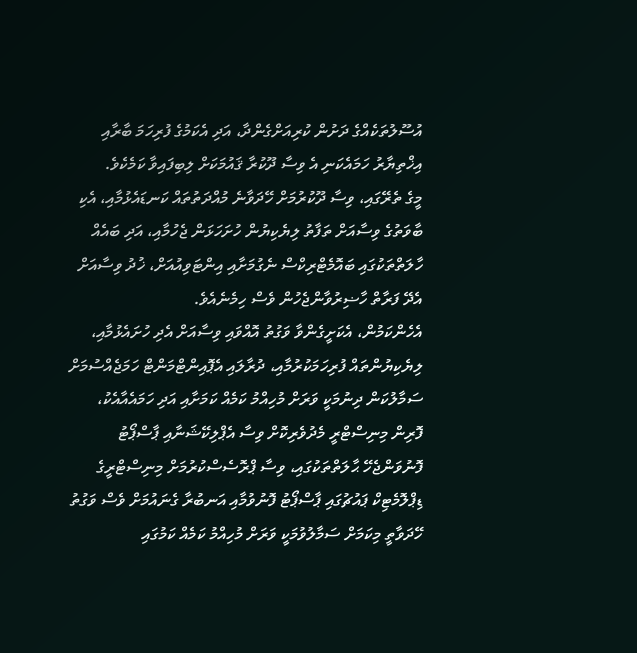އުސޫލުތަކެއްގެ ދަށުން ކުރިއަށްގެންދާ، އަދި އެކަމުގެ ފުރިހަމަ ބާރާއި އިޚްތިޔާރު ހަމައެކަނި އެ ވިސާ ދޫކުރާ ޤައުމަކަށް ލިބިފައިވާ ކަމެކެވެ.
މީގެ ތެރޭގައި، ވިސާ ދޫކުރުމަށް ހޭދަވާނެ މުއްދަތުތައް ކަނޑައެޅުމާއި، އެކި ބާވަތުގެ ވިސާއަށް ތަފާތު ލިޔެކިޔުން ހުށަހަޅަން ޖެހުމާއި، އަދި ބައެއް ހާލަތްތަކުގައި ބައޮމެޓްރިކްސް ނެގުމަށާއި އިންޓަވިއުއަށް، ޚުދު ވިސާއަށް އެދޭ ފަރާތް ހާޟިރުވާންޖެހުން ވެސް ހިމެނެއެވެ.
އެހެންކަމުން، އެކަށީގެންވާ ވަގުތު އޮއްވައި ވިސާއަށް އެދި ހުށައެޅުމާއި، ލިޔެކިޔުންތައް ފުރިހަމަކުރުމާއި، ދުރާލައި އެޕޮއިންޓްމަންޓް ހަމަޖެއްސުމަށް ސަމާލުކަން ދިނުމަކީ ވަރަށް މުހިއްމު ކަމެއް ކަމަށާއި އަދި ހަމައެއާއެކު، ފޮރިން މިނިސްޓްރީ މެދުވެރިކޮށް ވިސާ އެޕްލިކޭޝަނާއި ޕާސްޕޯޓު ފޮނުވަންޖެހޭ ޙާލަތްތަކުގައި، ވިސާ ޕްރޮސެސްކުރުމަށް މިނިސްޓްރީގެ ޑިޕްލޮމެޓިކް ޕައުޗުގައި ޕާސްޕޯޓު ފޮނުވުމާއި އަނބުރާ ގެނައުމަށް ވެސް ވަގުތު ހޭދަވާތީ މިކަމަށް ސަމާލުވުމަކީ ވަރަށް މުހިއްމު ކަމެއް ކަމުގައި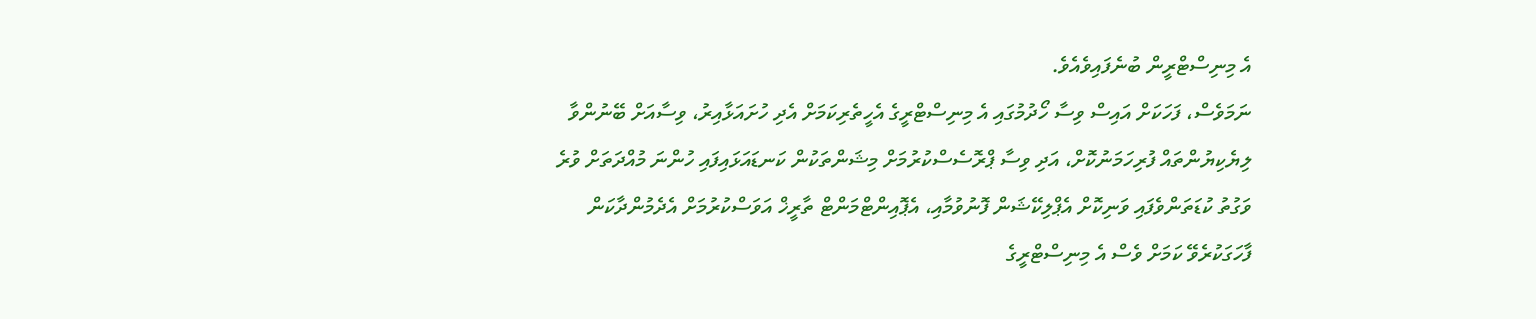އެ މިނިސްޓްރީން ބުނެފައިވެއެވެ.
ނަމަވެސް، ފަހަކަށް އައިސް ވިސާ ހޯދުމުގައި އެ މިނިސްޓްރީގެ އެހީތެރިކަމަށް އެދި ހުށައަޅާއިރު، ވިސާއަށް ބޭނުންވާ ލިޔެކިޔުންތައް ފުރިހަމަނުކޮށް، އަދި ވިސާ ޕްރޮސެސްކުރުމަށް މިޝަންތަކުން ކަނޑައަޅައިފައި ހުންނަ މުއްދަތަށް ވުރެ ވަގުތު ކުޑަތަންވެފައި ވަނިކޮށް އެޕްލިކޭޝަން ފޮނުވުމާއި، އެޕޮއިންޓްމަންޓް ތާރީޚް އަވަސްކުރުމަށް އެދެމުންދާކަން ފާހަގަކުރެވޭ ކަމަށް ވެސް އެ މިނިސްޓްރީގެ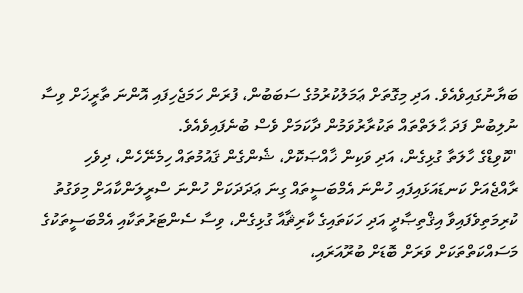ބަޔާނުގައިވެއެވެ. އަދި މިގޮތަށް ޢަމަލުކުރުމުގެ ސަބަބުން، ފުރަން ހަމަޖެހިފައި އޮންނަ ތާރީޚަށް ވިސާ ނުލިބުން ފަދަ ޙާލަތްތައް ތަކުރާރުވަމުން ދާކަމަށް ވެސް ބުނެފައިވެއެވެ.
"ކޮވިޑްގެ ހާލަތާ ގުޅިގެން، އަދި ވަކިން ޚާއްޞަކޮށް، ޝެންގެން ޤައުމުތައް ހިމެނޭހެން، ދިވެހި ރާއްޖެއަށް ކަނޑައަޅައިފައި ހުންނަ އެމްބަސީތައް ގިނަ ޢަދަދަކަށް ހުންނަ ސްރީލަންކާއަށް މިވަގުތު ކުރިމަތިވެފައިވާ އިޤްތިޞާދީ އަދި ހަކަތައިގެ ކާރިޘާއާ ގުޅިގެން، ވިސާ ސެންޓަރުތަކާއި އެމްބަސީތަކުގެ މަސައްކަތްތަކަށް ވަރަށް ބޮޑަށް ބުރޫއަރައި،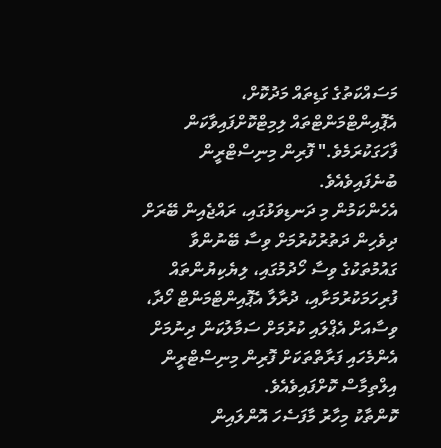މަސައްކަތުގެ ގަޑިތައް މަދުކޮށް، އެޕޮއިންޓްމަންޓްތައް ލިމިޓްކޮށްފައިވާކަން ފާހަގަކުރަމެވެ." ފޮރިން މިނިސްޓްރީން ބުނެފައިވެއެވެ.
އެހެންކަމުން މި ދަނޑިވަޅުގައި، ރައްޖެއިން ބޭރަށް ދިވެހިން ދަތުރުކުރުމަށް ވިސާ ބޭނުންވާ ގައުމުތަކުގެ ވިސާ ހޯދުމުގައި، ލިޔެކިޔުންތައް ފުރިހަމަކުރުމަށާއި، ދުރާލާ އެޕޮއިންޓްމަންޓް ހޯދާ، ވިސާއަށް އެޕްލައި ކުރުމަށް ސަމާލުކަން ދިނުމަށް އެންމެހައި ފަރާތްތަކަށް ފޮރިން މިނިސްޓްރީން އިލްތިމާސް ކޮށްފައިވެއެވެ.
ކޮންތާކު މިހާރު މާފަސެހަ އޮންލައިން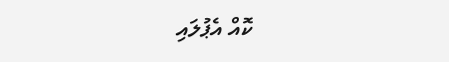ކޮއް އެޕުލައި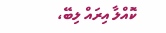ކޮއްލާ އިރައް ލިބޭ،